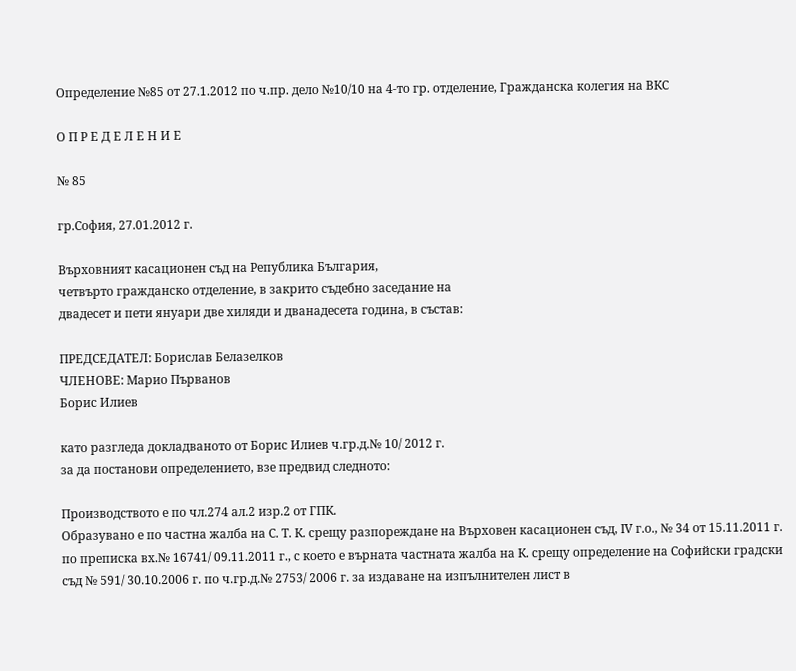Определение №85 от 27.1.2012 по ч.пр. дело №10/10 на 4-то гр. отделение, Гражданска колегия на ВКС

О П Р Е Д Е Л Е Н И Е

№ 85

гр.София, 27.01.2012 г.

Върховният касационен съд на Република България,
четвърто гражданско отделение, в закрито съдебно заседание на
двадесет и пети януари две хиляди и дванадесета година, в състав:

ПРЕДСЕДАТЕЛ: Борислав Белазелков
ЧЛЕНОВЕ: Марио Първанов
Борис Илиев

като разгледа докладваното от Борис Илиев ч.гр.д.№ 10/ 2012 г.
за да постанови определението, взе предвид следното:

Производството е по чл.274 ал.2 изр.2 от ГПК.
Образувано е по частна жалба на С. Т. К. срещу разпореждане на Върховен касационен съд, ІV г.о., № 34 от 15.11.2011 г. по преписка вх.№ 16741/ 09.11.2011 г., с което е върната частната жалба на К. срещу определение на Софийски градски съд № 591/ 30.10.2006 г. по ч.гр.д.№ 2753/ 2006 г. за издаване на изпълнителен лист в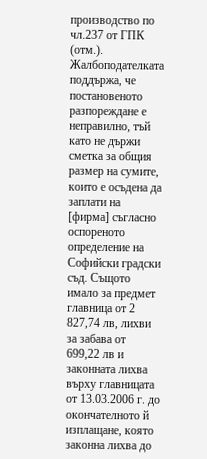производство по чл.237 от ГПК (отм.).
Жалбоподателката поддържа, че постановеното разпореждане е неправилно, тъй като не държи сметка за общия размер на сумите, които е осъдена да заплати на [фирма] съгласно оспореното определение на Софийски градски съд. Същото имало за предмет главница от 2 827,74 лв, лихви за забава от 699,22 лв и законната лихва върху главницата от 13.03.2006 г. до окончателното й изплащане, която законна лихва до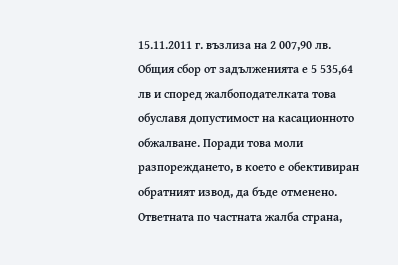15.11.2011 г. възлиза на 2 007,90 лв. Общия сбор от задълженията е 5 535,64 лв и според жалбоподателката това обуславя допустимост на касационното обжалване. Поради това моли разпореждането, в което е обективиран обратният извод, да бъде отменено.
Ответната по частната жалба страна,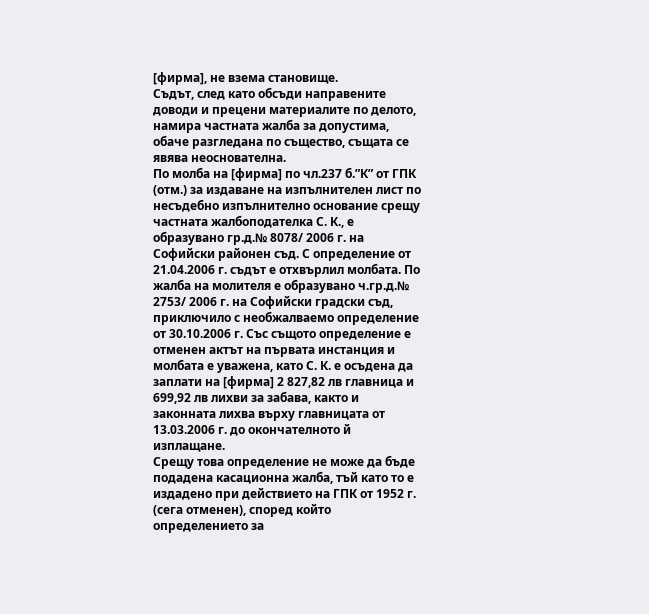[фирма], не взема становище.
Съдът, след като обсъди направените доводи и прецени материалите по делото, намира частната жалба за допустима, обаче разгледана по същество, същата се явява неоснователна.
По молба на [фирма] по чл.237 б.”К” от ГПК (отм.) за издаване на изпълнителен лист по несъдебно изпълнително основание срещу частната жалбоподателка С. К., е образувано гр.д.№ 8078/ 2006 г. на Софийски районен съд. С определение от 21.04.2006 г. съдът е отхвърлил молбата. По жалба на молителя е образувано ч.гр.д.№ 2753/ 2006 г. на Софийски градски съд, приключило с необжалваемо определение от 30.10.2006 г. Със същото определение е отменен актът на първата инстанция и молбата е уважена, като С. К. е осъдена да заплати на [фирма] 2 827,82 лв главница и 699,92 лв лихви за забава, както и законната лихва върху главницата от 13.03.2006 г. до окончателното й изплащане.
Срещу това определение не може да бъде подадена касационна жалба, тъй като то е издадено при действието на ГПК от 1952 г. (сега отменен), според който определението за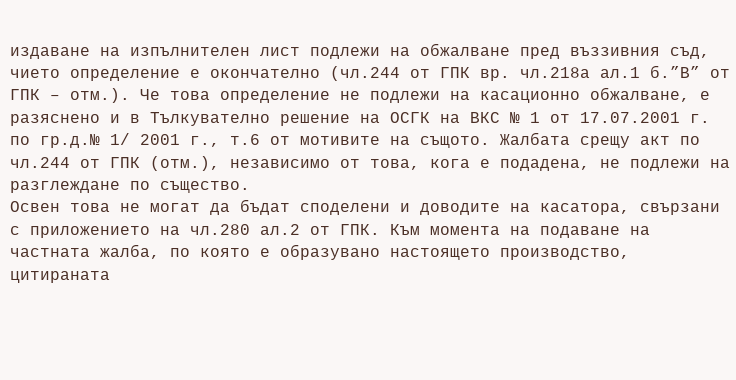издаване на изпълнителен лист подлежи на обжалване пред въззивния съд, чието определение е окончателно (чл.244 от ГПК вр. чл.218а ал.1 б.”В” от ГПК – отм.). Че това определение не подлежи на касационно обжалване, е разяснено и в Тълкувателно решение на ОСГК на ВКС № 1 от 17.07.2001 г. по гр.д.№ 1/ 2001 г., т.6 от мотивите на същото. Жалбата срещу акт по чл.244 от ГПК (отм.), независимо от това, кога е подадена, не подлежи на разглеждане по същество.
Освен това не могат да бъдат споделени и доводите на касатора, свързани с приложението на чл.280 ал.2 от ГПК. Към момента на подаване на частната жалба, по която е образувано настоящето производство, цитираната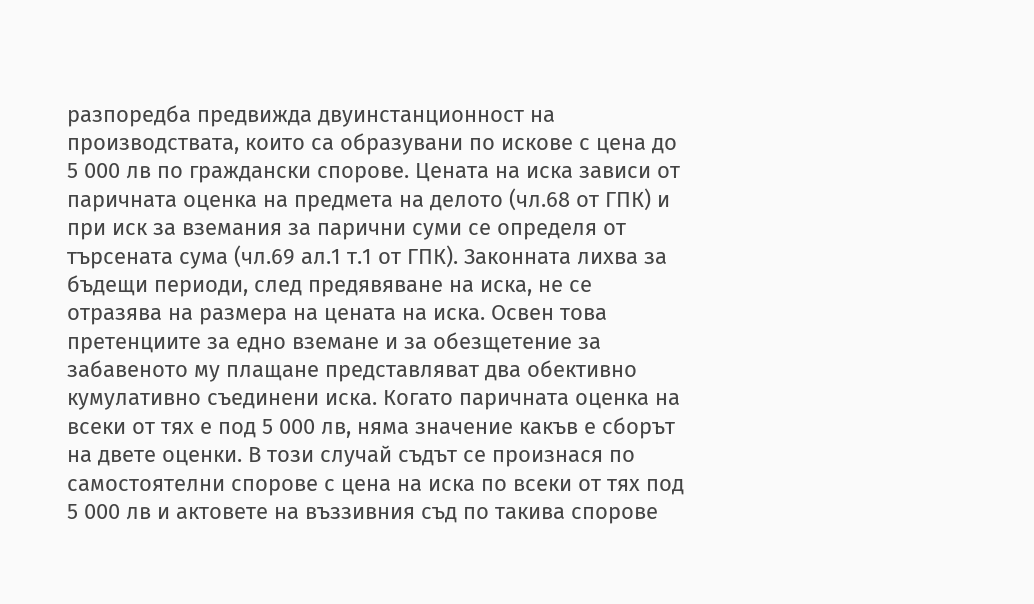разпоредба предвижда двуинстанционност на производствата, които са образувани по искове с цена до 5 000 лв по граждански спорове. Цената на иска зависи от паричната оценка на предмета на делото (чл.68 от ГПК) и при иск за вземания за парични суми се определя от търсената сума (чл.69 ал.1 т.1 от ГПК). Законната лихва за бъдещи периоди, след предявяване на иска, не се отразява на размера на цената на иска. Освен това претенциите за едно вземане и за обезщетение за забавеното му плащане представляват два обективно кумулативно съединени иска. Когато паричната оценка на всеки от тях е под 5 000 лв, няма значение какъв е сборът на двете оценки. В този случай съдът се произнася по самостоятелни спорове с цена на иска по всеки от тях под 5 000 лв и актовете на въззивния съд по такива спорове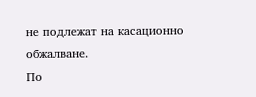не подлежат на касационно обжалване.
По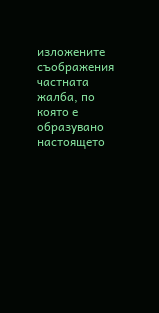изложените съображения частната жалба, по която е образувано настоящето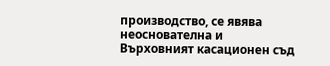производство, се явява неоснователна и Върховният касационен съд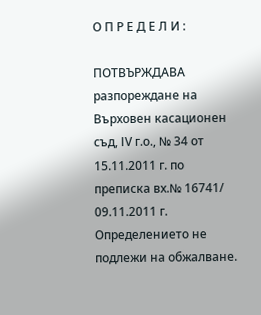О П Р Е Д Е Л И :

ПОТВЪРЖДАВА разпореждане на Върховен касационен съд, ІV г.о., № 34 от 15.11.2011 г. по преписка вх.№ 16741/ 09.11.2011 г.
Определението не подлежи на обжалване.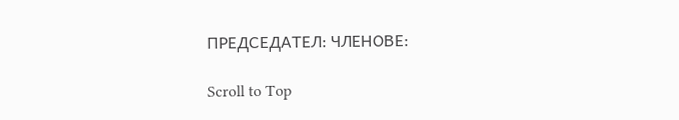ПРЕДСЕДАТЕЛ: ЧЛЕНОВЕ:

Scroll to Top